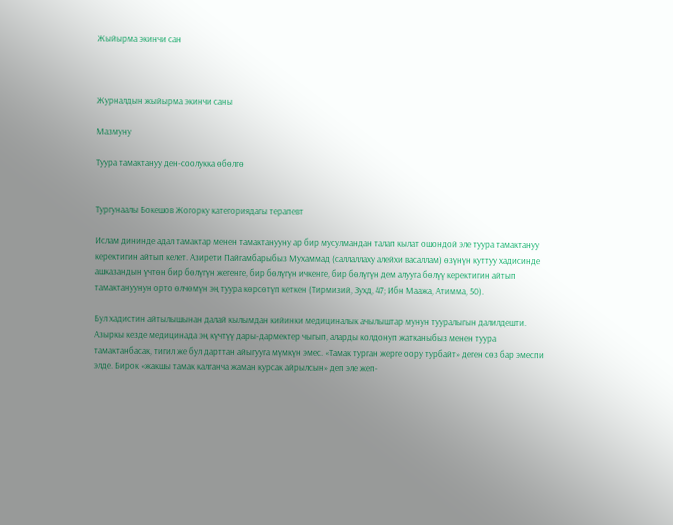Жыйырма экинчи сан



Журналдын жыйырма экинчи саны

Мазмуну

Туура тамактануу ден-соолукка өбөлгө


Тургунаалы Бокешов Жогорку категориядагы терапевт

Ислам дининде адал тамактар менен тамактанууну ар бир мусулмандан талап кылат ошондой эле туура тамактануу керектигин айтып келет. Азирети Пайгамбарыбыз Мухаммад (саллаллаху алейхи васаллам) өзүнүн куттуу хадисинде ашказандын үчтөн бир бөлүгүн жегенге, бир бөлүгүн ичкенге, бир бөлүгүн дем алууга бөлүү керектигин айтып тамактануунун орто өлчөмүн эң туура көрсөтүп кеткен (Тирмизий, Зухд, 47; Ибн Маажа, Атимма, 50).

Бул хадистин айтылышынан далай кылымдан кийинки медициналык ачылыштар мунун тууралыгын далилдешти. Азыркы кезде медицинада эң күчтүү дары-дармектер чыгып, аларды колдонуп жатканыбыз менен туура тамактанбасак, тигил же бул дарттан айыгууга мүмкүн эмес. «Тамак турган жерге оору турбайт» деген сөз бар эмеспи элде. Бирок «жакшы тамак калганча жаман курсак айрылсын» деп эле жеп-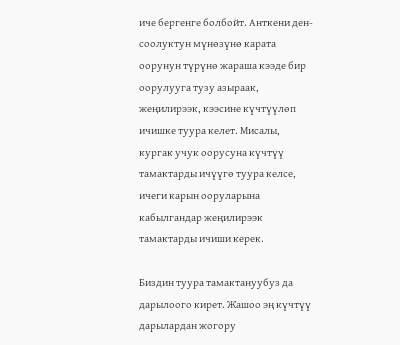иче бергенге болбойт. Анткени ден-соолуктун мүнөзүнө карата оорунун түрүнө жараша кээде бир оорулууга тузу азыраак, жеңилирээк, кээсине күчтүүлөп ичишке туура келет. Мисалы, кургак учук оорусуна күчтүү тамактарды ичүүгө туура келсе, ичеги карын ооруларына кабылгандар жеңилирээк тамактарды ичиши керек.

Биздин туура тамактануубуз да дарылоого кирет. Жашоо эң күчтүү дарылардан жогору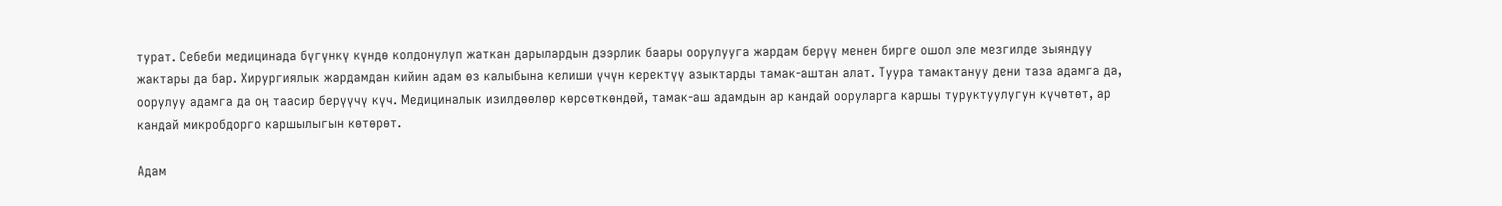турат. Себеби медицинада бүгүнкү күндө колдонулуп жаткан дарылардын дээрлик баары оорулууга жардам берүү менен бирге ошол эле мезгилде зыяндуу жактары да бар. Хирургиялык жардамдан кийин адам өз калыбына келиши үчүн керектүү азыктарды тамак-аштан алат. Туура тамактануу дени таза адамга да, оорулуу адамга да оң таасир берүүчү күч. Медициналык изилдөөлөр көрсөткөндөй, тамак-аш адамдын ар кандай ооруларга каршы туруктуулугун күчөтөт, ар кандай микробдорго каршылыгын көтөрөт.

Адам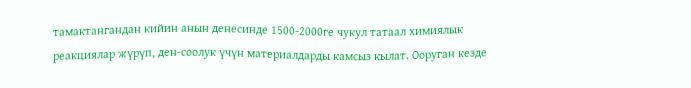тамактангандан кийин анын денесинде 1500-2000ге чукул татаал химиялык реакциялар жүрүп, ден-соолук үчүн материалдарды камсыз кылат. Ооруган кезде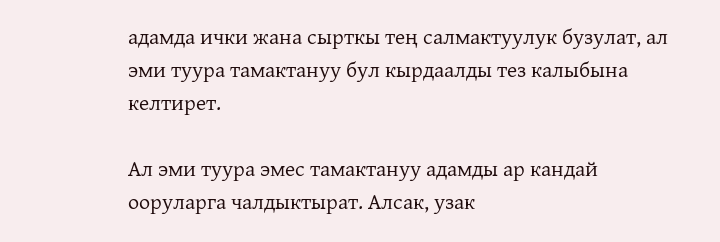адамда ички жана сырткы тең салмактуулук бузулат, ал эми туура тамактануу бул кырдаалды тез калыбына келтирет.

Ал эми туура эмес тамактануу адамды ар кандай ооруларга чалдыктырат. Алсак, узак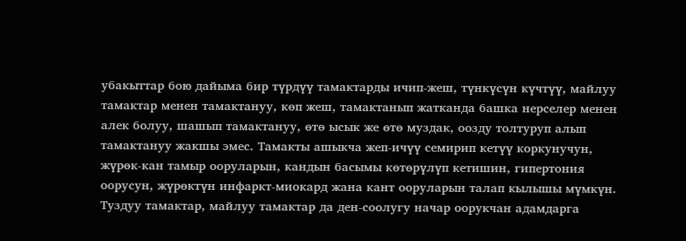убакыттар бою дайыма бир түрдүү тамактарды ичип-жеш, түнкүсүн күчтүү, майлуу тамактар менен тамактануу, көп жеш, тамактанып жатканда башка нерселер менен алек болуу, шашып тамактануу, өтө ысык же өтө муздак, оозду толтуруп алып тамактануу жакшы эмес. Тамакты ашыкча жеп-ичүү семирип кетүү коркунучун, жүрөк-кан тамыр ооруларын, кандын басымы көтөрүлүп кетишин, гипертония оорусун, жүрөктүн инфаркт-миокард жана кант ооруларын талап кылышы мүмкүн. Туздуу тамактар, майлуу тамактар да ден-соолугу начар оорукчан адамдарга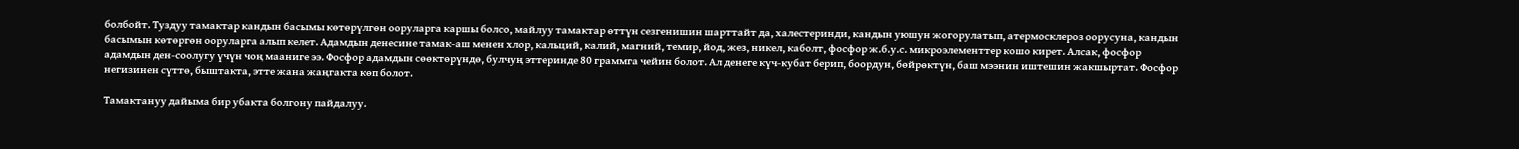болбойт. Туздуу тамактар кандын басымы көтөрүлгөн ооруларга каршы болсо, майлуу тамактар өттүн сезгенишин шарттайт да, халестеринди, кандын уюшун жогорулатып, атермосклероз оорусуна, кандын басымын көтөргөн ооруларга алып келет. Адамдын денесине тамак-аш менен хлор, кальций, калий, магний, темир, йод, жез, никел, каболт, фосфор ж.б.у.с. микроэлементтер кошо кирет. Алсак, фосфор адамдын ден-соолугу үчүн чоң мааниге ээ. Фосфор адамдын сөөктөрүндө, булчуң эттеринде 80 граммга чейин болот. Ал денеге күч-кубат берип, боордун, бөйрөктүн, баш мээнин иштешин жакшыртат. Фосфор негизинен сүттө, быштакта, этте жана жаңгакта көп болот.

Тамактануу дайыма бир убакта болгону пайдалуу.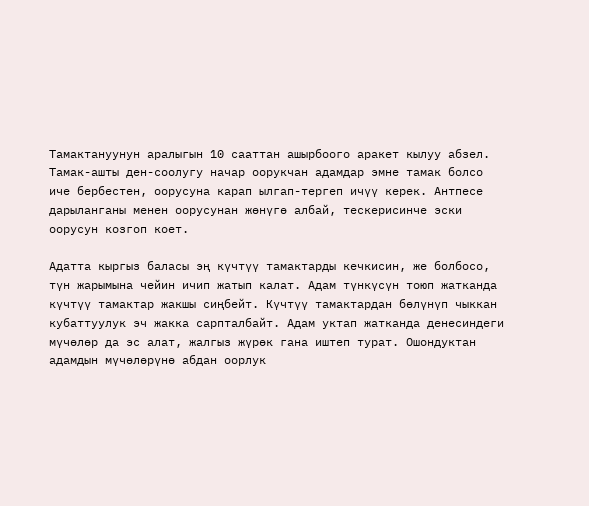Тамактануунун аралыгын 10 сааттан ашырбоого аракет кылуу абзел. Тамак-ашты ден-соолугу начар оорукчан адамдар эмне тамак болсо иче бербестен, оорусуна карап ылгап-тергеп ичүү керек. Антпесе дарыланганы менен оорусунан жөнүгө албай, тескерисинче эски оорусун козгоп коет.

Адатта кыргыз баласы эң күчтүү тамактарды кечкисин, же болбосо, түн жарымына чейин ичип жатып калат. Адам түнкүсүн тоюп жатканда күчтүү тамактар жакшы сиңбейт. Күчтүү тамактардан бөлүнүп чыккан кубаттуулук эч жакка сарпталбайт. Адам уктап жатканда денесиндеги мүчөлөр да эс алат, жалгыз жүрөк гана иштеп турат. Ошондуктан адамдын мүчөлөрүнө абдан оорлук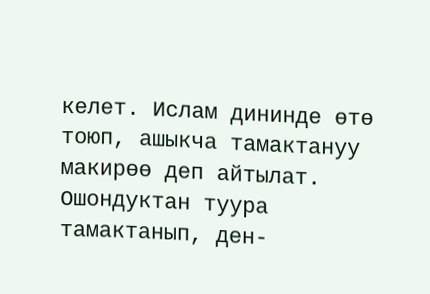келет. Ислам дининде өтө тоюп, ашыкча тамактануу макирөө деп айтылат. Ошондуктан туура тамактанып, ден-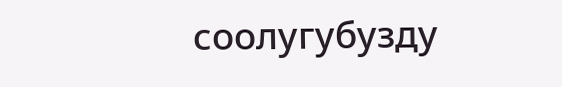соолугубузду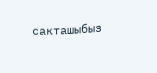сакташыбыз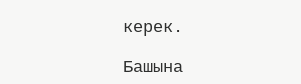керек.

Башына